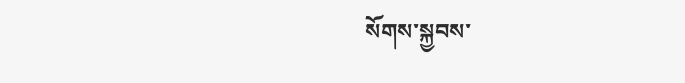སོགས་སྐྱབས་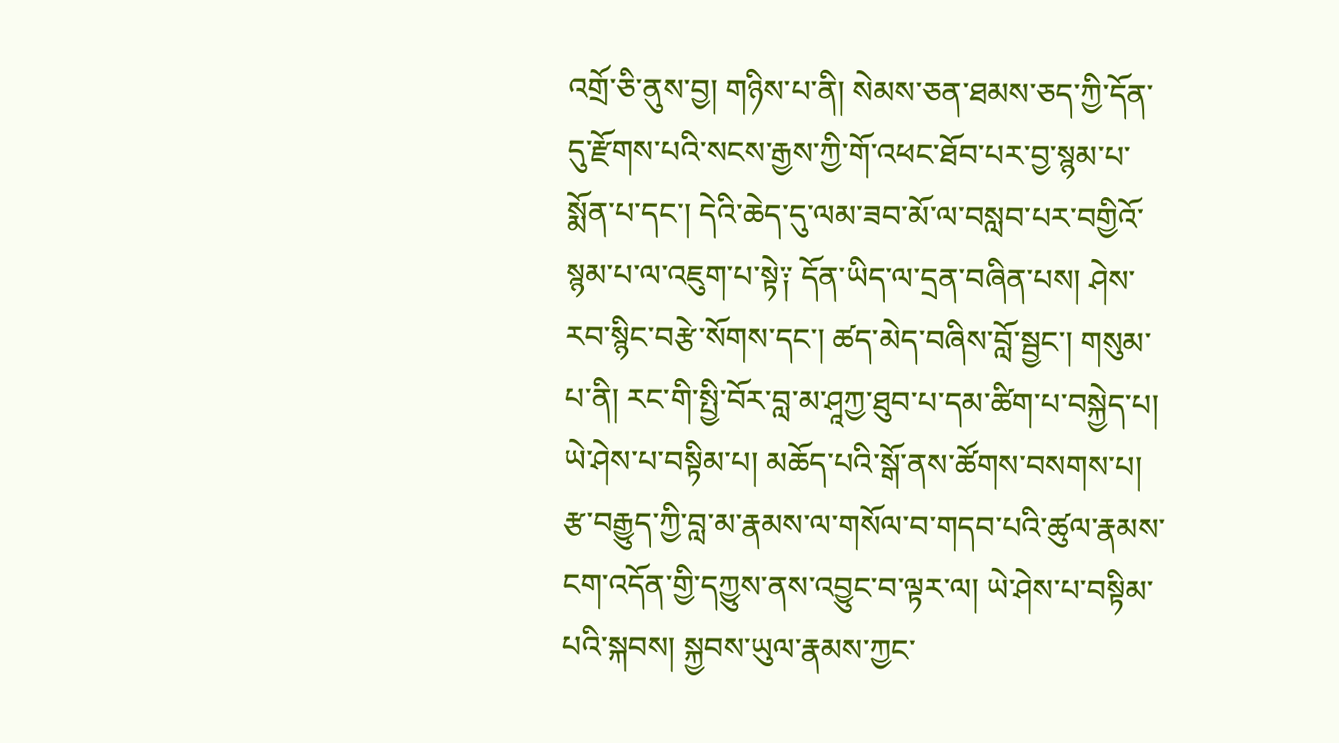འགྲོ་ཅི་ནུས་བྱ། གཉིས་པ་ནི། སེམས་ཅན་ཐམས་ཅད་ཀྱི་དོན་དུ་རྫོགས་པའི་སངས་རྒྱས་ཀྱི་གོ་འཕང་ཐོབ་པར་བྱ་སྙམ་པ་སྨོན་པ་དང་། དེའི་ཆེད་དུ་ལམ་ཟབ་མོ་ལ་བསླབ་པར་བགྱིའོ་སྙམ་པ་ལ་འཇུག་པ་སྟེ༑ དོན་ཡིད་ལ་དྲན་བཞིན་པས། ཤེས་རབ་སྙིང་བརྩེ་སོགས་དང་། ཚད་མེད་བཞིས་བློ་སྦྱང་། གསུམ་པ་ནི། རང་གི་སྤྱི་བོར་བླ་མ་ཤཱཀྱ་ཐུབ་པ་དམ་ཚིག་པ་བསྐྱེད་པ། ཡེ་ཤེས་པ་བསྟིམ་པ། མཆོད་པའི་སྒོ་ནས་ཚོགས་བསགས་པ། རྩ་བརྒྱུད་ཀྱི་བླ་མ་རྣམས་ལ་གསོལ་བ་གདབ་པའི་ཚུལ་རྣམས་ངག་འདོན་གྱི་དཀྱུས་ནས་འབྱུང་བ་ལྟར་ལ། ཡེ་ཤེས་པ་བསྟིམ་པའི་སྐབས། སྐྱབས་ཡུལ་རྣམས་ཀྱང་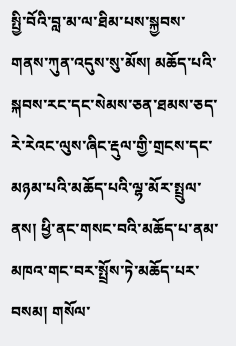སྤྱི་བོའི་བླ་མ་ལ་ཐིམ་པས་སྐྱབས་གནས་ཀུན་འདུས་སུ་མོས། མཆོད་པའི་སྐབས་རང་དང་སེམས་ཅན་ཐམས་ཅད་རེ་རེའང་ལུས་ཞིང་རྡུལ་གྱི་གྲངས་དང་མཉམ་པའི་མཆོད་པའི་ལྷ་མོར་སྤྲུལ་ནས། ཕྱི་ནང་གསང་བའི་མཆོད་པ་ནམ་མཁའ་གང་བར་སྤྲོས་ཏེ་མཆོད་པར་བསམ། གསོལ་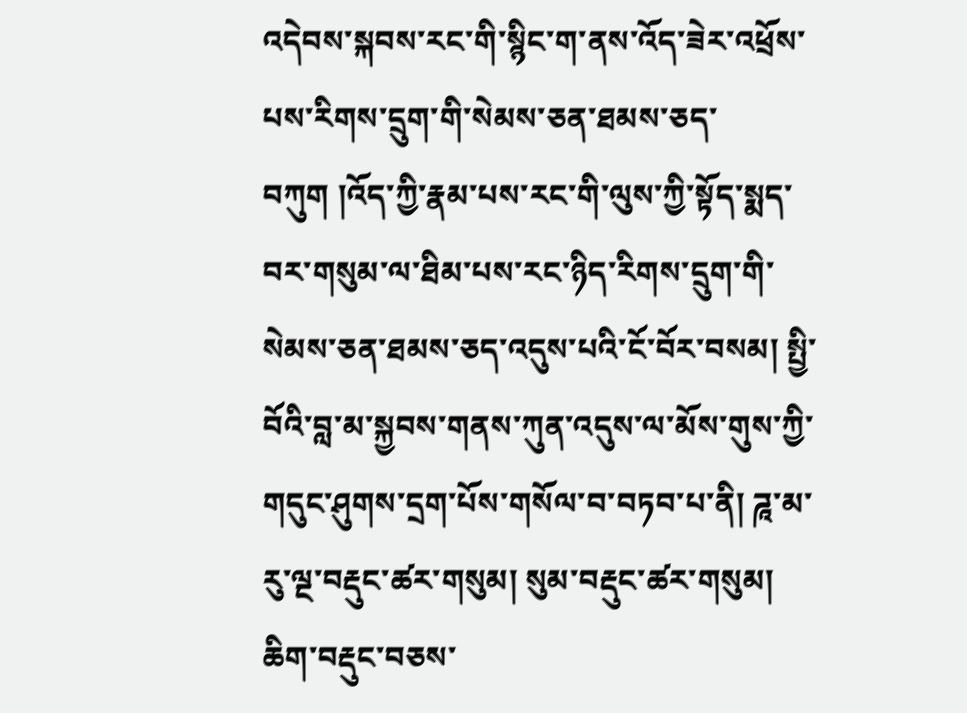འདེབས་སྐབས་རང་གི་སྙིང་ག་ནས་འོད་ཟེར་འཕྲོས་པས་རིགས་དྲུག་གི་སེམས་ཅན་ཐམས་ཅད་བཀུག །འོད་ཀྱི་རྣམ་པས་རང་གི་ལུས་ཀྱི་སྟོད་སྨད་བར་གསུམ་ལ་ཐིམ་པས་རང་ཉིད་རིགས་དྲུག་གི་སེམས་ཅན་ཐམས་ཅད་འདུས་པའི་ངོ་བོར་བསམ། སྤྱི་བོའི་བླ་མ་སྐྱབས་གནས་ཀུན་འདུས་ལ་མོས་གུས་ཀྱི་གདུང་ཤུགས་དྲག་པོས་གསོལ་བ་བཏབ་པ་ནི། ཌཱ་མ་རུ་ལྔ་བརྡུང་ཚར་གསུམ། སུམ་བརྡུང་ཚར་གསུམ། ཆིག་བརྡུང་བཅས་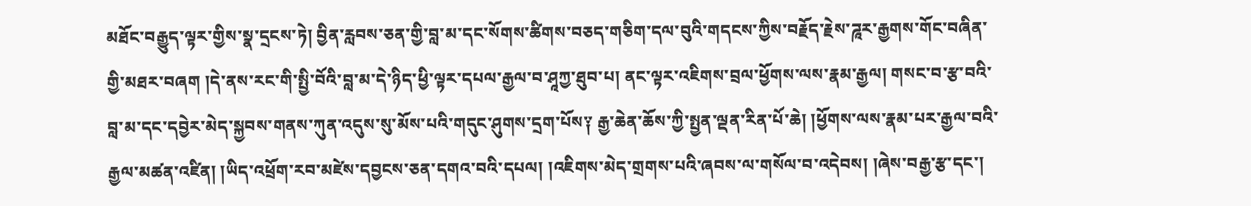མཐོང་བརྒྱུད་ལྟར་གྱིས་སྣ་དྲངས་ཏེ། བྱིན་རླབས་ཅན་གྱི་བླ་མ་དང་སོགས་ཚིགས་བཅད་གཅིག་དལ་བུའི་གདངས་ཀྱིས་བརྗོད་རྗེས་ཌཱར་རྒྱགས་གོང་བཞིན་གྱི་མཐར་བཞག །དེ་ནས་རང་གི་སྤྱི་བོའི་བླ་མ་དེ་ཉིད་ཕྱི་ལྟར་དཔལ་རྒྱལ་བ་ཤཱཀྱ་ཐུབ་པ། ནང་ལྟར་འཇིགས་བྲལ་ཕྱོགས་ལས་རྣམ་རྒྱལ། གསང་བ་རྩ་བའི་བླ་མ་དང་དབྱེར་མེད་སྐྱབས་གནས་ཀུན་འདུས་སུ་མོས་པའི་གདུང་ཤུགས་དྲག་པོས༑ རྒྱ་ཆེན་ཆོས་ཀྱི་སྤྱན་ལྡན་རིན་པོ་ཆེ། །ཕྱོགས་ལས་རྣམ་པར་རྒྱལ་བའི་རྒྱལ་མཚན་འཛིན། །ཡིད་འཕྲོག་རབ་མཛེས་དབྱངས་ཅན་དགའ་བའི་དཔལ། །འཇིགས་མེད་གྲགས་པའི་ཞབས་ལ་གསོལ་བ་འདེབས། །ཞེས་བརྒྱ་རྩ་དང་།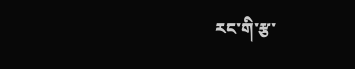རང་གི་རྩ་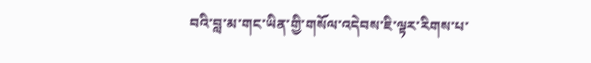བའི་བླ་མ་གང་ཡིན་གྱི་གསོལ་འདེབས་ཇི་ལྟར་རིགས་པ་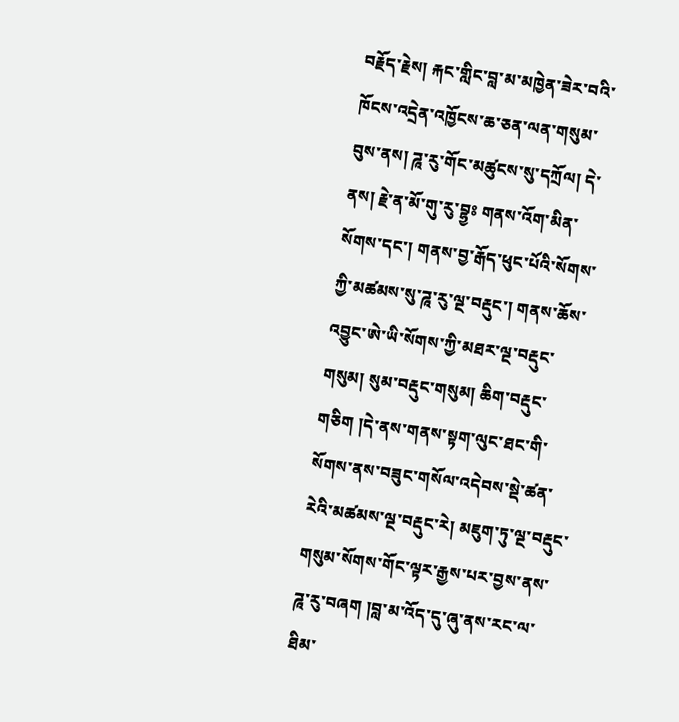བརྗོད་རྗེས། རྐང་གླིང་བླ་མ་མཁྱེན་ཟེར་བའི་ཁོངས་འདྲེན་འཁྱོངས་ཆ་ཅན་ལན་གསུམ་བུས་ནས། ཌཱ་རུ་གོང་མཚུངས་སུ་དཀྲོལ། དེ་ནས། རྗེ་ན་མོ་གུ་རུ་བྷྱཿ གནས་འོག་མིན་སོགས་དང་། གནས་བྱ་རྒོད་ཕུང་པོའི་སོགས་ཀྱི་མཚམས་སུ་ཌཱ་རུ་ལྔ་བརྡུང་། གནས་ཆོས་འབྱུང་ཨེ་ཡི་སོགས་ཀྱི་མཐར་ལྔ་བརྡུང་གསུམ། སུམ་བརྡུང་གསུམ། ཆིག་བརྡུང་གཅིག །དེ་ནས་གནས་སྟག་ལུང་ཐང་གི་སོགས་ནས་བཟུང་གསོལ་འདེབས་སྡེ་ཚན་རེའི་མཚམས་ལྔ་བརྡུང་རེ། མཇུག་ཏུ་ལྔ་བརྡུང་གསུམ་སོགས་གོང་ལྟར་རྒྱས་པར་བྱས་ནས་ཌཱ་རུ་བཞག །བླ་མ་འོད་དུ་ཞུ་ནས་རང་ལ་ཐིམ་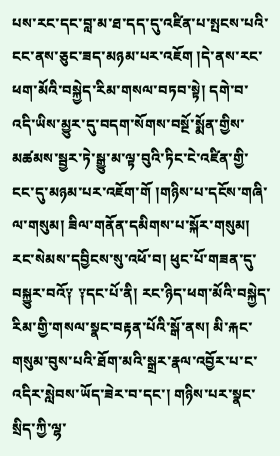པས་རང་དང་བླ་མ་ཐ་དད་དུ་འཛིན་པ་སྤངས་པའི་ངང་ནས་ཅུང་ཟད་མཉམ་པར་འཇོག །དེ་ནས་རང་ཕག་མོའི་བསྐྱེད་རིམ་གསལ་བཏབ་སྟེ། དགེ་བ་འདི་ཡིས་མྱུར་དུ་བདག་སོགས་བསྔོ་སྨོན་གྱིས་མཚམས་སྦྱར་ཏེ་སྒྱུ་མ་ལྟ་བུའི་ཏིང་ངེ་འཛིན་གྱི་ངང་དུ་མཉམ་པར་འཇོག་གོ །གཉིས་པ་དངོས་གཞི་ལ་གསུམ། ཟིལ་གནོན་དམིགས་པ་སྐོར་གསུམ། རང་སེམས་དབྱིངས་སུ་འཕོ་བ། ཕུང་པོ་གཟན་དུ་བསྐྱུར་བའོ༑ ༑དང་པོ་ནི། རང་ཉིད་ཕག་མོའི་བསྐྱེད་རིམ་གྱི་གསལ་སྣང་བརྟན་པོའི་སྒོ་ནས། མི་རྐང་གསུམ་བུས་པའི་ཐོག་མའི་སྒྲར་རྣལ་འབྱོར་པ་ང་འདིར་སླེབས་ཡོད་ཟེར་བ་དང་། གཉིས་པར་སྣང་སྲིད་ཀྱི་ལྷ་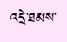འདྲེ་ཐམས་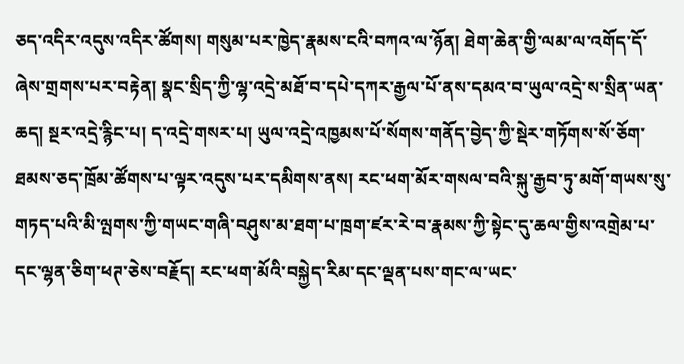ཅད་འདིར་འདུས་འདིར་ཚོགས། གསུམ་པར་ཁྱེད་རྣམས་ངའི་བཀའ་ལ་ཉོན། ཐེག་ཆེན་གྱི་ལམ་ལ་འགོད་དོ་ཞེས་གྲགས་པར་བརྟེན། སྣང་སྲིད་ཀྱི་ལྷ་འདྲེ་མཐོ་བ་དཔེ་དཀར་རྒྱལ་པོ་ནས་དམའ་བ་ཡུལ་འདྲེ་ས་སྲིན་ཡན་ཆད། སྔར་འདྲེ་རྙིང་པ། ད་འདྲེ་གསར་པ། ཡུལ་འདྲེ་འཁྱམས་པོ་སོགས་གནོད་བྱེད་ཀྱི་སྡེར་གཏོགས་སོ་ཅོག་ཐམས་ཅད་ཁྲོམ་ཚོགས་པ་ལྟར་འདུས་པར་དམིགས་ནས། རང་ཕག་མོར་གསལ་བའི་སྐུ་རྒྱབ་ཏུ་མགོ་གཡས་སུ་གཏད་པའི་མི་ལྤགས་ཀྱི་གཡང་གཞི་བཤུས་མ་ཐག་པ་ཁྲག་ཛར་རེ་བ་རྣམས་ཀྱི་སྟེང་དུ་ཆལ་གྱིས་འགྲེམ་པ་དང་ལྷན་ཅིག་ཕཊ་ཅེས་བརྗོད། རང་ཕག་མོའི་བསྐྱེད་རིམ་དང་ལྡན་པས་གང་ལ་ཡང་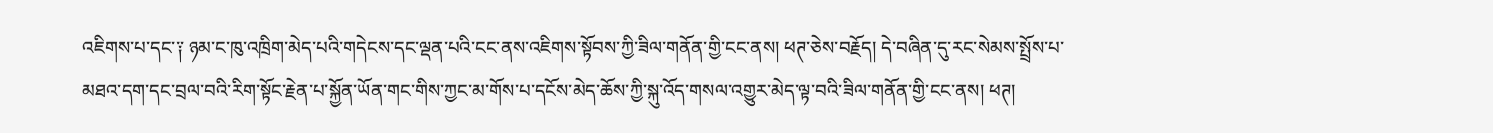འཇིགས་པ་དང་༑ ཉམ་ང་ཁུ་འཁྲིག་མེད་པའི་གདེངས་དང་ལྡན་པའི་ངང་ནས་འཇིགས་སྟོབས་ཀྱི་ཟིལ་གནོན་གྱི་ངང་ནས། ཕཊ་ཅེས་བརྗོད། དེ་བཞིན་དུ་རང་སེམས་སྤྲོས་པ་མཐའ་དག་དང་བྲལ་བའི་རིག་སྟོང་རྗེན་པ་སྐྱོན་ཡོན་གང་གིས་ཀྱང་མ་གོས་པ་དངོས་མེད་ཆོས་ཀྱི་སྐུ་འོད་གསལ་འགྱུར་མེད་ལྟ་བའི་ཟིལ་གནོན་གྱི་ངང་ནས། ཕཊ།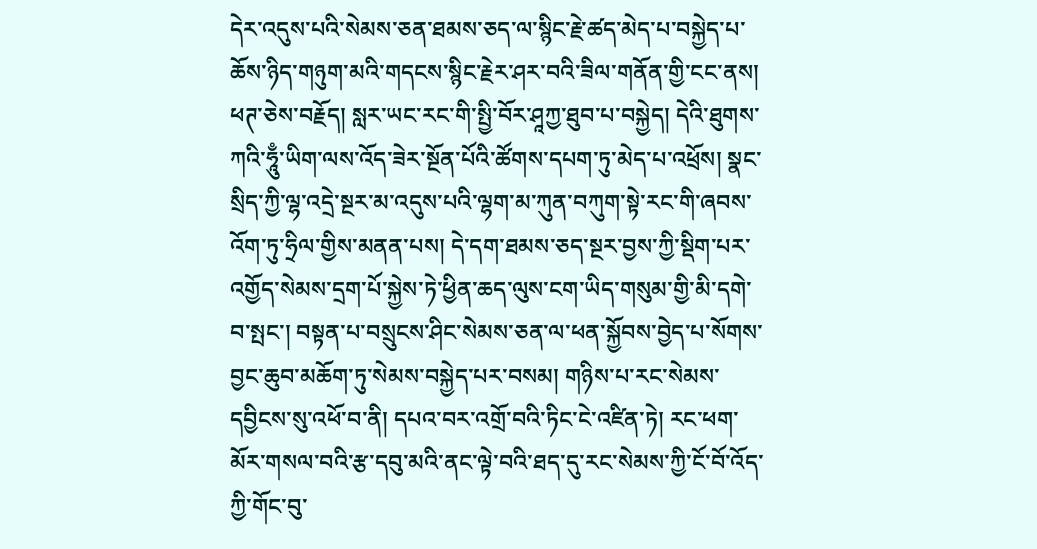དེར་འདུས་པའི་སེམས་ཅན་ཐམས་ཅད་ལ་སྙིང་རྗེ་ཚད་མེད་པ་བསྐྱེད་པ་ཆོས་ཉིད་གཉུག་མའི་གདངས་སྙིང་རྗེར་ཤར་བའི་ཟིལ་གནོན་གྱི་ངང་ནས། ཕཊ་ཅེས་བརྗོད། སླར་ཡང་རང་གི་སྤྱི་བོར་ཤཱཀྱ་ཐུབ་པ་བསྐྱེད། དེའི་ཐུགས་ཀའི་ཧཱུྃ་ཡིག་ལས་འོད་ཟེར་སྔོན་པོའི་ཚོགས་དཔག་ཏུ་མེད་པ་འཕྲོས། སྣང་སྲིད་ཀྱི་ལྷ་འདྲེ་སྔར་མ་འདུས་པའི་ལྷག་མ་ཀུན་བཀུག་སྟེ་རང་གི་ཞབས་འོག་ཏུ་ཧྲིལ་གྱིས་མནན་པས། དེ་དག་ཐམས་ཅད་སྔར་བྱས་ཀྱི་སྡིག་པར་འགྱོད་སེམས་དྲག་པོ་སྐྱེས་ཏེ་ཕྱིན་ཆད་ལུས་ངག་ཡིད་གསུམ་གྱི་མི་དགེ་བ་སྤང་། བསྟན་པ་བསྲུངས་ཤིང་སེམས་ཅན་ལ་ཕན་སྐྱོབས་བྱེད་པ་སོགས་བྱང་ཆུབ་མཆོག་ཏུ་སེམས་བསྐྱེད་པར་བསམ། གཉིས་པ་རང་སེམས་དབྱིངས་སུ་འཕོ་བ་ནི། དཔའ་བར་འགྲོ་བའི་ཏིང་ངེ་འཛིན་ཏེ། རང་ཕག་མོར་གསལ་བའི་རྩ་དབུ་མའི་ནང་ལྟེ་བའི་ཐད་དུ་རང་སེམས་ཀྱི་ངོ་བོ་འོད་ཀྱི་གོང་བུ་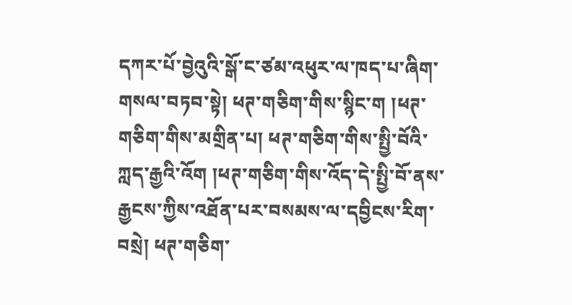དཀར་པོ་བྱེའུའི་སྒོ་ང་ཙམ་འཕུར་ལ་ཁད་པ་ཞིག་གསལ་བཏབ་སྟེ། ཕཊ་གཅིག་གིས་སྙིང་ག །ཕཊ་གཅིག་གིས་མགྲིན་པ། ཕཊ་གཅིག་གིས་སྤྱི་བོའི་ཀླད་རྒྱའི་འོག །ཕཊ་གཅིག་གིས་འོད་དེ་སྤྱི་བོ་ནས་རྒྱངས་ཀྱིས་འཐོན་པར་བསམས་ལ་དབྱིངས་རིག་བསྲེ། ཕཊ་གཅིག་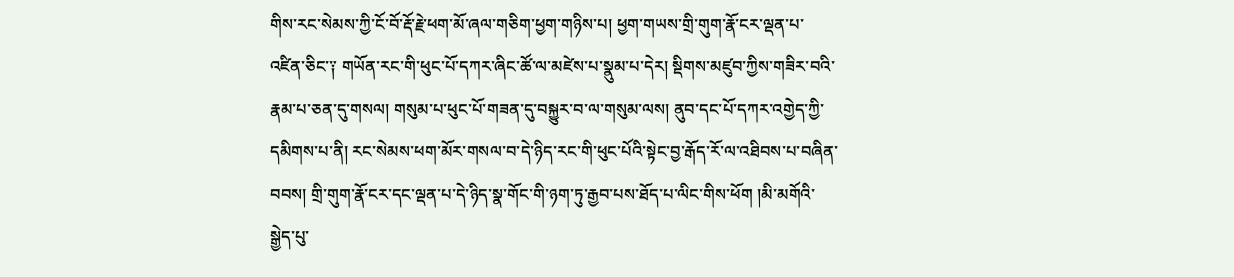གིས་རང་སེམས་ཀྱི་ངོ་བོ་རྡོ་རྗེ་ཕག་མོ་ཞལ་གཅིག་ཕྱག་གཉིས་པ། ཕྱག་གཡས་གྲི་གུག་རྣོ་ངར་ལྡན་པ་འཛིན་ཅིང་༑ གཡོན་རང་གི་ཕུང་པོ་དཀར་ཞིང་ཚོ་ལ་མཛེས་པ་སྣུམ་པ་དེར། སྡིགས་མཛུབ་ཀྱིས་གཟིར་བའི་རྣམ་པ་ཅན་དུ་གསལ། གསུམ་པ་ཕུང་པོ་གཟན་དུ་བསྐྱུར་བ་ལ་གསུམ་ལས། ནུབ་དང་པོ་དཀར་འགྱེད་ཀྱི་དམིགས་པ་ནི། རང་སེམས་ཕག་མོར་གསལ་བ་དེ་ཉིད་རང་གི་ཕུང་པོའི་སྟེང་བྱ་རྒོད་རོ་ལ་འཐིབས་པ་བཞིན་བབས། གྲི་གུག་རྣོ་ངར་དང་ལྡན་པ་དེ་ཉིད་སྣ་གོང་གི་ཉག་ཏུ་རྒྱབ་པས་ཐོད་པ་ལིང་གིས་ཕོག །མི་མགོའི་སྒྱེད་པུ་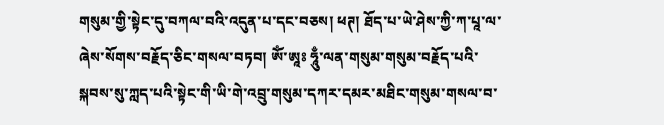གསུམ་གྱི་སྟེང་དུ་བཀལ་བའི་འདུན་པ་དང་བཅས། ཕཊ། ཐོད་པ་ཡེ་ཤེས་ཀྱི་ཀ་པཱ་ལ་ཞེས་སོགས་བརྗོད་ཅིང་གསལ་བཏབ། ༀ་ཨཱཿ ཧཱུྃ་ལན་གསུམ་གསུམ་བརྗོད་པའི་སྐབས་སུ་ཀླད་པའི་སྟེང་གི་ཡི་གེ་འབྲུ་གསུམ་དཀར་དམར་མཐིང་གསུམ་གསལ་བ་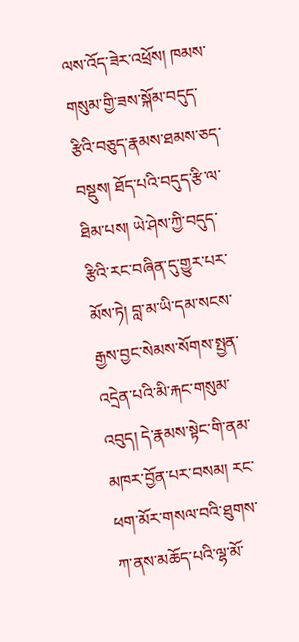ལས་འོད་ཟེར་འཕྲོས། ཁམས་གསུམ་གྱི་ཟས་སྐོམ་བདུད་རྩིའི་བཅུད་རྣམས་ཐམས་ཅད་བསྡུས། ཐོད་པའི་བདུད་རྩི་ལ་ཐིམ་པས། ཡེ་ཤེས་ཀྱི་བདུད་རྩིའི་རང་བཞིན་དུ་གྱུར་པར་མོས་ཏེ། བླ་མ་ཡི་དམ་སངས་རྒྱས་བྱང་སེམས་སོགས་སྤྱན་འདྲེན་པའི་མི་རྐང་གསུམ་འབུད། དེ་རྣམས་སྟེང་གི་ནམ་མཁར་བྱོན་པར་བསམ། རང་ཕག་མོར་གསལ་བའི་ཐུགས་ཀ་ནས་མཆོད་པའི་ལྷ་མོ་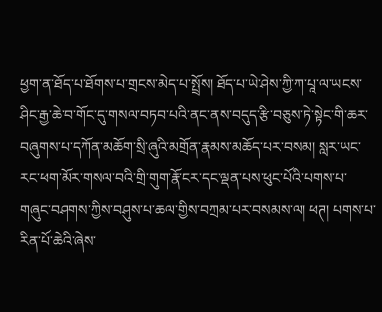ཕྱག་ན་ཐོད་པ་ཐོགས་པ་གྲངས་མེད་པ་སྤྲོས། ཐོད་པ་ཡེ་ཤེས་ཀྱི་ཀ་པཱ་ལ་ཡངས་ཤིང་རྒྱ་ཆེ་བ་གོང་དུ་གསལ་བཏབ་པའི་ནང་ནས་བདུད་རྩི་བཅུས་ཏེ་སྟེང་གི་ཆར་བཞུགས་པ་དཀོན་མཆོག་སྲི་ཞུའི་མགྲོན་རྣམས་མཆོད་པར་བསམ། སླར་ཡང་རང་ཕག་མོར་གསལ་བའི་གྲི་གུག་རྣོ་ངར་དང་ལྡན་པས་ཕུང་པོའི་པགས་པ་གཞུང་བཤགས་ཀྱིས་བཤུས་པ་ཆལ་གྱིས་བཀྲམ་པར་བསམས་ལ། ཕཊ། པགས་པ་རིན་པོ་ཆེའི་ཞེས་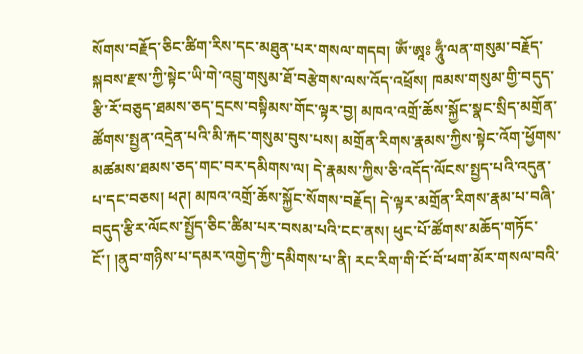སོགས་བརྗོད་ཅིང་ཚིག་རིས་དང་མཐུན་པར་གསལ་གདབ། ༀ་ཨཱཿ ཧཱུྃ་ལན་གསུམ་བརྗོད་སྐབས་རྫས་ཀྱི་སྟེང་ཡི་གེ་འབྲུ་གསུམ་ཐོ་བརྩེགས་ལས་འོད་འཕྲོས། ཁམས་གསུམ་གྱི་བདུད་རྩི་རོ་བཅུད་ཐམས་ཅད་དྲངས་བསྟིམས་གོང་ལྟར་བྱ། མཁའ་འགྲོ་ཆོས་སྐྱོང་སྣང་སྲིད་མགྲོན་ཚོགས་སྤྱན་འདྲེན་པའི་མི་རྐང་གསུམ་བུས་པས། མགྲོན་རིགས་རྣམས་ཀྱིས་སྟེང་འོག་ཕྱོགས་མཚམས་ཐམས་ཅད་གང་བར་དམིགས་ལ། དེ་རྣམས་ཀྱིས་ཅི་འདོད་ལོངས་སྤྱད་པའི་འདུན་པ་དང་བཅས། ཕཊ། མཁའ་འགྲོ་ཆོས་སྐྱོང་སོགས་བརྗོད། དེ་ལྟར་མགྲོན་རིགས་རྣམ་པ་བཞི་བདུད་རྩིར་ལོངས་སྤྱོད་ཅིང་ཚིམ་པར་བསམ་པའི་ངང་ནས། ཕུང་པོ་ཚོགས་མཆོད་གཏོང་ངོ་། །ནུབ་གཉིས་པ་དམར་འགྱེད་ཀྱི་དམིགས་པ་ནི། རང་རིག་གི་ངོ་བོ་ཕག་མོར་གསལ་བའི་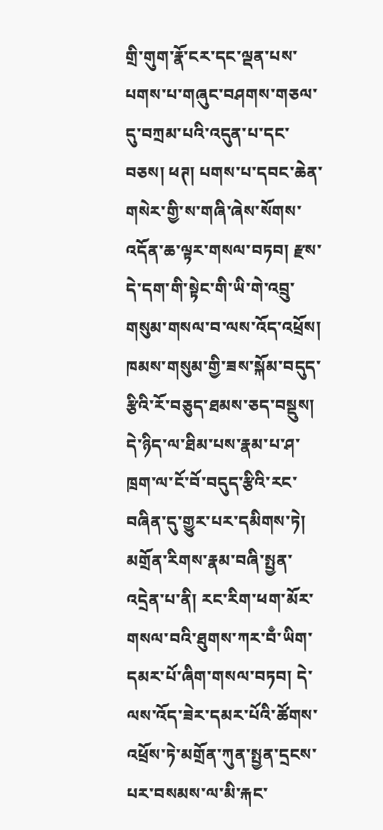གྲི་གུག་རྣོ་ངར་དང་ལྡན་པས་པགས་པ་གཞུང་བཤགས་གཅལ་དུ་བཀྲམ་པའི་འདུན་པ་དང་བཅས། ཕཊ། པགས་པ་དབང་ཆེན་གསེར་གྱི་ས་གཞི་ཞེས་སོགས་འདོན་ཆ་ལྟར་གསལ་བཏབ། རྫས་དེ་དག་གི་སྟེང་གི་ཡི་གེ་འབྲུ་གསུམ་གསལ་བ་ལས་འོད་འཕྲོས། ཁམས་གསུམ་གྱི་ཟས་སྐོམ་བདུད་རྩིའི་རོ་བཅུད་ཐམས་ཅད་བསྡུས། དེ་ཉིད་ལ་ཐིམ་པས་རྣམ་པ་ཤ་ཁྲག་ལ་ངོ་བོ་བདུད་རྩིའི་རང་བཞིན་དུ་གྱུར་པར་དམིགས་ཏེ། མགྲོན་རིགས་རྣམ་བཞི་སྤྱན་འདྲེན་པ་ནི། རང་རིག་ཕག་མོར་གསལ་བའི་ཐུགས་ཀར་བྃ་ཡིག་དམར་པོ་ཞིག་གསལ་བཏབ། དེ་ལས་འོད་ཟེར་དམར་པོའི་ཚོགས་འཕྲོས་ཏེ་མགྲོན་ཀུན་སྤྱན་དྲངས་པར་བསམས་ལ་མི་རྐང་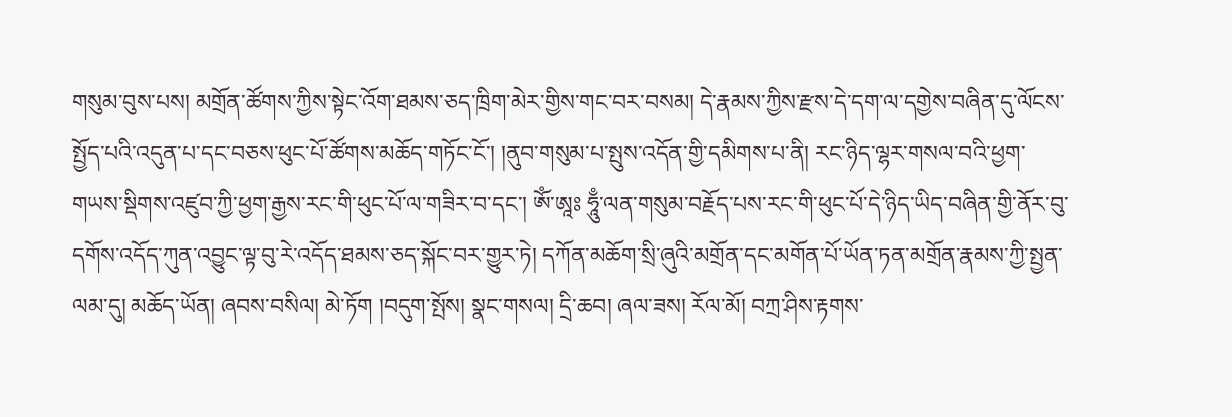གསུམ་བུས་པས། མགྲོན་ཚོགས་ཀྱིས་སྟེང་འོག་ཐམས་ཅད་ཁྲིག་མེར་གྱིས་གང་བར་བསམ། དེ་རྣམས་ཀྱིས་རྫས་དེ་དག་ལ་དགྱེས་བཞིན་དུ་ལོངས་སྤྱོད་པའི་འདུན་པ་དང་བཅས་ཕུང་པོ་ཚོགས་མཆོད་གཏོང་ངོ་། །ནུབ་གསུམ་པ་སྤུས་འདོན་གྱི་དམིགས་པ་ནི། རང་ཉིད་ལྷར་གསལ་བའི་ཕྱག་གཡས་སྡིགས་འཛུབ་ཀྱི་ཕྱག་རྒྱས་རང་གི་ཕུང་པོ་ལ་གཟིར་བ་དང་། ༀ་ཨཱཿ ཧཱུྃ་ལན་གསུམ་བརྗོད་པས་རང་གི་ཕུང་པོ་དེ་ཉིད་ཡིད་བཞིན་གྱི་ནོར་བུ་དགོས་འདོད་ཀུན་འབྱུང་ལྟ་བུ་རེ་འདོད་ཐམས་ཅད་སྐོང་བར་གྱུར་ཏེ། དཀོན་མཆོག་སྲི་ཞུའི་མགྲོན་དང་མགོན་པོ་ཡོན་ཏན་མགྲོན་རྣམས་ཀྱི་སྤྱན་ལམ་དུ། མཆོད་ཡོན། ཞབས་བསིལ། མེ་ཏོག །བདུག་སྤོས། སྣང་གསལ། དྲི་ཆབ། ཞལ་ཟས། རོལ་མོ། བཀྲ་ཤིས་རྟགས་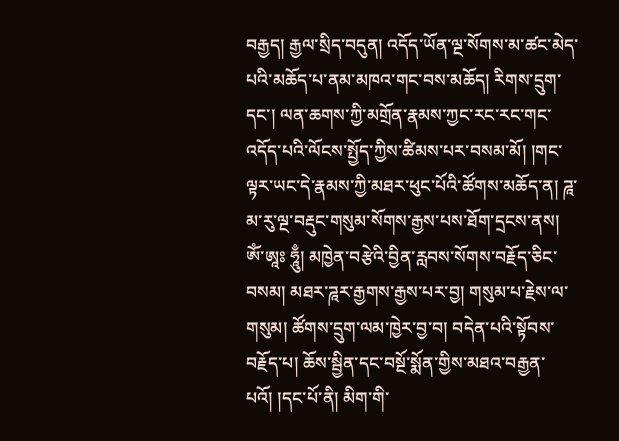བརྒྱད། རྒྱལ་སྲིད་བདུན། འདོད་ཡོན་ལྔ་སོགས་མ་ཚང་མེད་པའི་མཆོད་པ་ནམ་མཁའ་གང་བས་མཆོད། རིགས་དྲུག་དང་། ལན་ཆགས་ཀྱི་མགྲོན་རྣམས་ཀྱང་རང་རང་གང་འདོད་པའི་ལོངས་སྤྱོད་ཀྱིས་ཚིམས་པར་བསམ་མོ། །གང་ལྟར་ཡང་དེ་རྣམས་ཀྱི་མཐར་ཕུང་པོའི་ཚོགས་མཆོད་ན། ཌཱ་མ་རུ་ལྔ་བརྡུང་གསུམ་སོགས་རྒྱས་པས་ཐོག་དྲངས་ནས། ༀ་ཨཱཿ ཧཱུྃ། མཁྱེན་བརྩེའི་བྱིན་རླབས་སོགས་བརྗོད་ཅིང་བསམ། མཐར་ཌཱར་རྒྱགས་རྒྱས་པར་བྱ། གསུམ་པ་རྗེས་ལ་གསུམ། ཚོགས་དྲུག་ལམ་ཁྱེར་བྱ་བ། བདེན་པའི་སྟོབས་བརྗོད་པ། ཆོས་སྦྱིན་དང་བསྔོ་སྨོན་གྱིས་མཐའ་བརྒྱན་པའོ། །དང་པོ་ནི། མིག་གི་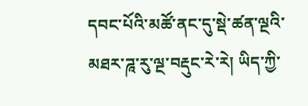དབང་པོའི་མཚོ་ནང་དུ་སྡེ་ཚན་ལྔའི་མཐར་ཌཱ་རུ་ལྔ་བརྡུང་རེ་རེ། ཡིད་ཀྱི་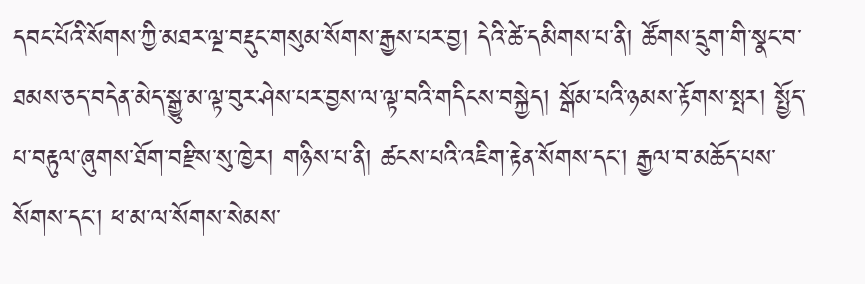དབང་པོའི་སོགས་ཀྱི་མཐར་ལྔ་བརྡུང་གསུམ་སོགས་རྒྱས་པར་བྱ། དེའི་ཚེ་དམིགས་པ་ནི། ཚོགས་དྲུག་གི་སྣང་བ་ཐམས་ཅད་བདེན་མེད་སྒྱུ་མ་ལྟ་བུར་ཤེས་པར་བྱས་ལ་ལྟ་བའི་གདིངས་བསྐྱེད། སྒོམ་པའི་ཉམས་རྟོགས་སྤར། སྤྱོད་པ་བརྟུལ་ཞུགས་ཐོག་བརྫིས་སུ་ཁྱེར། གཉིས་པ་ནི། ཚངས་པའི་འཇིག་རྟེན་སོགས་དང་། རྒྱལ་བ་མཆོད་པས་སོགས་དང་། ཕ་མ་ལ་སོགས་སེམས་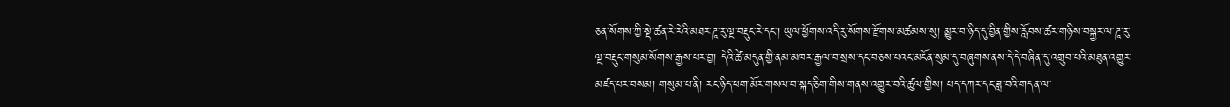ཅན་སོགས་ཀྱི་སྡེ་ཚན་རེ་རེའི་མཐར་ཌཱ་རུ་ལྔ་བརྡུང་རེ་དང་། ཡུལ་ཕྱོགས་འདི་རུ་སོགས་རྫོགས་མཚམས་སུ། མྱུར་བ་ཉིད་དུ་བྱིན་གྱིས་རློབས་ཚར་གཉིས་བསྐྱར་ལ་ཌཱ་རུ་ལྔ་བརྡུང་གསུམ་སོགས་རྒྱས་པར་བྱ། དེའི་ཚེ་མདུན་གྱི་ནམ་མཁར་རྒྱལ་བ་སྲས་དང་བཅས་པའང་མངོན་སུམ་དུ་བཞུགས་ནས་དེ་དེ་བཞིན་དུ་འགྲུབ་པའི་མཐུན་འགྱུར་མཛད་པར་བསམ། གསུམ་པ་ནི། རང་ཉིད་ཕག་མོར་གསལ་བ་སྐད་ཅིག་གིས་གནས་འགྱུར་བའི་ཚུལ་གྱིས། པད་དཀར་དང་ཟླ་བའི་གདན་ལ་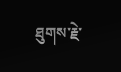ཐུགས་རྗེ་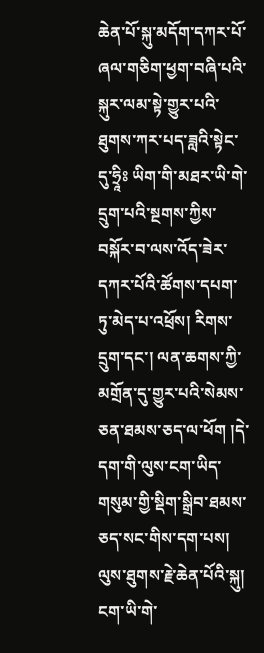ཆེན་པོ་སྐུ་མདོག་དཀར་པོ་ཞལ་གཅིག་ཕྱག་བཞི་པའི་སྐུར་ལམ་སྟེ་གྱུར་པའི་ཐུགས་ཀར་པད་ཟླའི་སྟེང་དུ་ཧྲཱིཿ ཡིག་གི་མཐར་ཡི་གེ་དྲུག་པའི་སྔགས་ཀྱིས་བསྐོར་བ་ལས་འོད་ཟེར་དཀར་པོའི་ཚོགས་དཔག་ཏུ་མེད་པ་འཕྲོས། རིགས་དྲུག་དང་། ལན་ཆགས་ཀྱི་མགྲོན་དུ་གྱུར་པའི་སེམས་ཅན་ཐམས་ཅད་ལ་ཕོག །དེ་དག་གི་ལུས་ངག་ཡིད་གསུམ་གྱི་སྡིག་སྒྲིབ་ཐམས་ཅད་སང་གིས་དག་པས། ལུས་ཐུགས་རྗེ་ཆེན་པོའི་སྐུ། ངག་ཡི་གེ་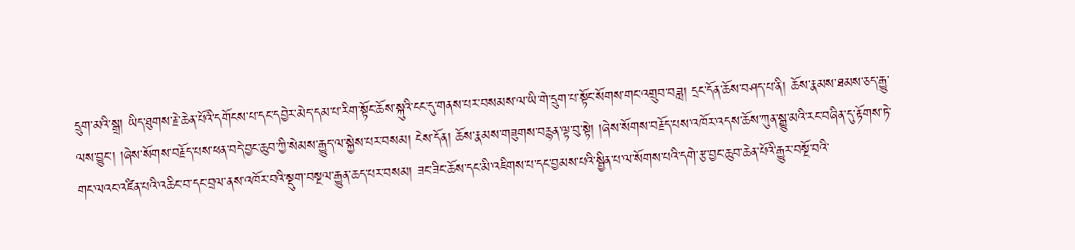དྲུག་མའི་སྒྲ། ཡིད་ཐུགས་རྗེ་ཆེན་པོའི་དགོངས་པ་དང་དབྱེར་མེད་དམ་པ་རིག་སྟོང་ཆོས་སྐུའི་ངང་དུ་གནས་པར་བསམས་ལ་ཡི་གེ་དྲུག་པ་སྟོང་སོགས་གང་འགྲུབ་བཟླ། དྲང་དོན་ཆོས་བཤད་པ་ནི། ཆོས་རྣམས་ཐམས་ཅད་རྒྱུ་ལས་བྱུང་། །ཞེས་སོགས་བརྗོད་པས་ཕན་བདེ་བྱང་ཆུབ་ཀྱི་སེམས་རྒྱུད་ལ་སྐྱེས་པར་བསམ། ངེས་དོན། ཆོས་རྣམས་གཟུགས་བརྙན་ལྟ་བུ་སྟེ། །ཞེས་སོགས་བརྗོད་པས་འཁོར་འདས་ཆོས་ཀུན་སྒྱུ་མའི་རང་བཞིན་དུ་རྟོགས་ཏེ་གང་ལའང་འཛིན་པའི་འཆིང་བ་དང་བྲལ་ནས་འཁོར་བའི་སྡུག་བསྔལ་རྒྱུན་ཆད་པར་བསམ། ཟང་ཟིང་ཆོས་དང་མི་འཇིགས་པ་དང་བྱམས་པའི་སྦྱིན་པ་ལ་སོགས་པའི་དགེ་རྩ་བྱང་ཆུབ་ཆེན་པོའི་རྒྱུར་བསྔོ་བའི་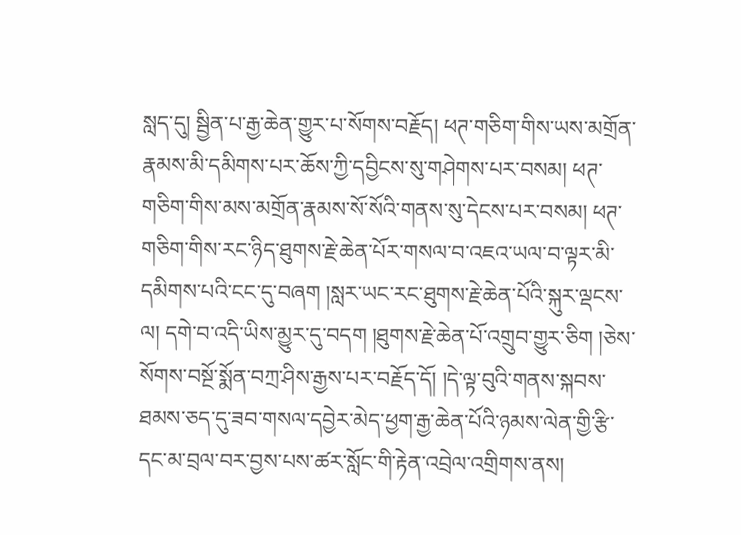སླད་དུ། སྦྱིན་པ་རྒྱ་ཆེན་གྱུར་པ་སོགས་བརྗོད། ཕཊ་གཅིག་གིས་ཡས་མགྲོན་རྣམས་མི་དམིགས་པར་ཆོས་ཀྱི་དབྱིངས་སུ་གཤེགས་པར་བསམ། ཕཊ་གཅིག་གིས་མས་མགྲོན་རྣམས་སོ་སོའི་གནས་སུ་དེངས་པར་བསམ། ཕཊ་གཅིག་གིས་རང་ཉིད་ཐུགས་རྗེ་ཆེན་པོར་གསལ་བ་འཇའ་ཡལ་བ་ལྟར་མི་དམིགས་པའི་ངང་དུ་བཞག །སླར་ཡང་རང་ཐུགས་རྗེ་ཆེན་པོའི་སྐུར་ལྡངས་ལ། དགེ་བ་འདི་ཡིས་མྱུར་དུ་བདག །ཐུགས་རྗེ་ཆེན་པོ་འགྲུབ་གྱུར་ཅིག །ཅེས་སོགས་བསྔོ་སྨོན་བཀྲ་ཤིས་རྒྱས་པར་བརྗོད་དོ། །དེ་ལྟ་བུའི་གནས་སྐབས་ཐམས་ཅད་དུ་ཟབ་གསལ་དབྱེར་མེད་ཕྱག་རྒྱ་ཆེན་པོའི་ཉམས་ལེན་གྱི་རྩི་དང་མ་བྲལ་བར་བྱས་པས་ཚར་སློང་གི་རྟེན་འབྲེལ་འགྲིགས་ནས།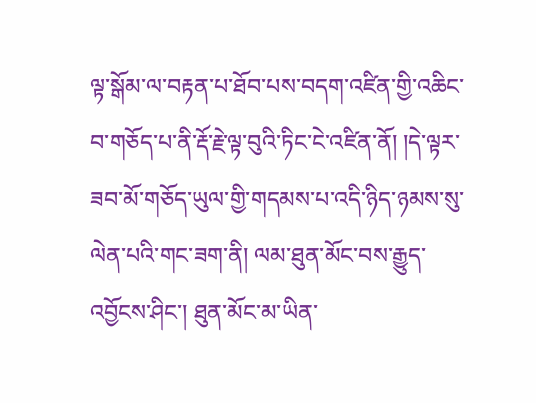ལྟ་སྒོམ་ལ་བརྟན་པ་ཐོབ་པས་བདག་འཛིན་གྱི་འཆིང་བ་གཅོད་པ་ནི་རྡོ་རྗེ་ལྟ་བུའི་ཏིང་ངེ་འཛིན་ནོ། །དེ་ལྟར་ཟབ་མོ་གཅོད་ཡུལ་གྱི་གདམས་པ་འདི་ཉིད་ཉམས་སུ་ལེན་པའི་གང་ཟག་ནི། ལམ་ཐུན་མོང་བས་རྒྱུད་འབྱོངས་ཤིང་། ཐུན་མོང་མ་ཡིན་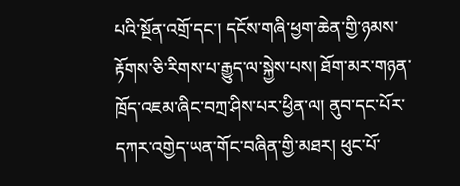པའི་སྔོན་འགྲོ་དང་། དངོས་གཞི་ཕྱག་ཆེན་གྱི་ཉམས་རྟོགས་ཅི་རིགས་པ་རྒྱུད་ལ་སྐྱེས་པས། ཐོག་མར་གཉན་ཁྲོད་འཇམ་ཞིང་བཀྲ་ཤིས་པར་ཕྱིན་ལ། ནུབ་དང་པོར་དཀར་འགྱེད་ཡན་གོང་བཞིན་གྱི་མཐར། ཕུང་པོ་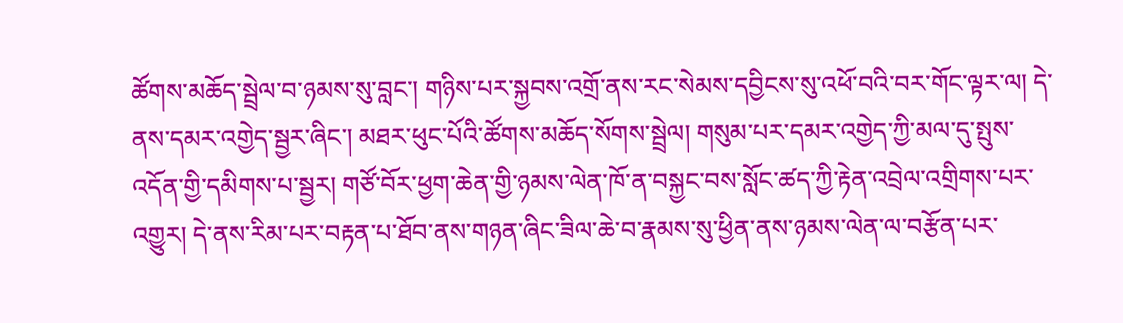ཚོགས་མཆོད་སྦྲེལ་བ་ཉམས་སུ་བླང་། གཉིས་པར་སྐྱབས་འགྲོ་ནས་རང་སེམས་དབྱིངས་སུ་འཕོ་བའི་བར་གོང་ལྟར་ལ། དེ་ནས་དམར་འགྱེད་སྦྱར་ཞིང་། མཐར་ཕུང་པོའི་ཚོགས་མཆོད་སོགས་སྦྲེལ། གསུམ་པར་དམར་འགྱེད་ཀྱི་མལ་དུ་སྤུས་འདོན་གྱི་དམིགས་པ་སྦྱར། གཙོ་བོར་ཕྱག་ཆེན་གྱི་ཉམས་ལེན་ཁོ་ན་བསྐྱང་བས་སློང་ཚད་ཀྱི་རྟེན་འབྲེལ་འགྲིགས་པར་འགྱུར། དེ་ནས་རིམ་པར་བརྟན་པ་ཐོབ་ནས་གཉན་ཞིང་ཟིལ་ཆེ་བ་རྣམས་སུ་ཕྱིན་ནས་ཉམས་ལེན་ལ་བརྩོན་པར་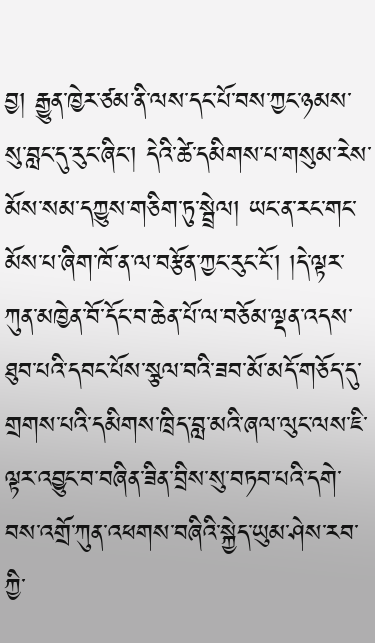བྱ། རྒྱུན་ཁྱེར་ཙམ་ནི་ལས་དང་པོ་བས་ཀྱང་ཉམས་སུ་བླང་དུ་རུང་ཞིང་། དེའི་ཚེ་དམིགས་པ་གསུམ་རེས་མོས་སམ་དཀྱུས་གཅིག་ཏུ་སྦྲེལ། ཡང་ན་རང་གང་མོས་པ་ཞིག་ཁོ་ན་ལ་བརྩོན་ཀྱང་རུང་ངོ་། །དེ་ལྟར་ཀུན་མཁྱེན་བོ་དོང་བ་ཆེན་པོ་ལ་བཅོམ་ལྡན་འདས་ཐུབ་པའི་དབང་པོས་སྩལ་བའི་ཟབ་མོ་མདོ་གཅོད་དུ་གྲགས་པའི་དམིགས་ཁྲིད་བླ་མའི་ཞལ་ལུང་ལས་ཇི་ལྟར་འབྱུང་བ་བཞིན་ཟིན་བྲིས་སུ་བཏབ་པའི་དགེ་བས་འགྲོ་ཀུན་འཕགས་བཞིའི་སྐྱེད་ཡུམ་ཤེས་རབ་ཀྱི་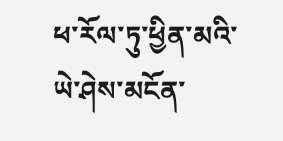ཕ་རོལ་ཏུ་ཕྱིན་མའི་ཡེ་ཤེས་མངོན་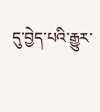དུ་བྱེད་པའི་རྒྱུར་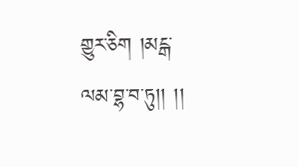གྱུར་ཅིག །མངྒ་ལམ་བྷ་བ་ཏུ།། །།